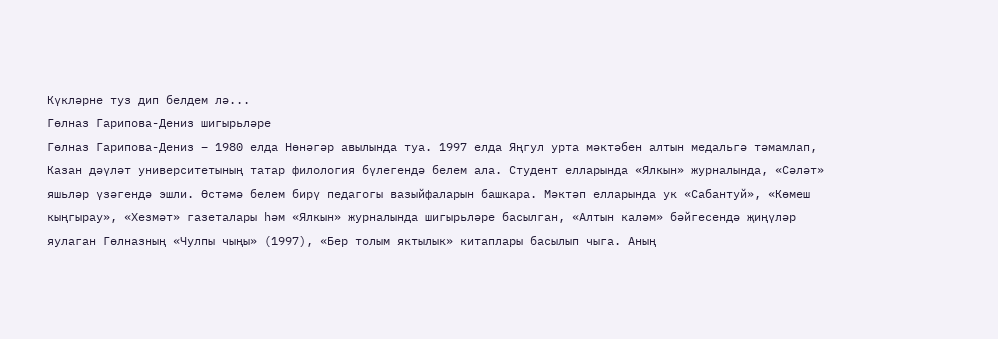Күкләрне туз дип белдем лә...
Гөлназ Гарипова-Дениз шигырьләре
Гөлназ Гарипова-Дениз – 1980 елда Нөнәгәр авылында туа. 1997 елда Яңгул урта мәктәбен алтын медальгә тәмамлап, Казан дәүләт университетының татар филология бүлегендә белем ала. Студент елларында «Ялкын» журналында, «Сәләт» яшьләр үзәгендә эшли. Өстәмә белем бирү педагогы вазыйфаларын башкара. Мәктәп елларында ук «Сабантуй», «Көмеш кыңгырау», «Хезмәт» газеталары һәм «Ялкын» журналында шигырьләре басылган, «Алтын каләм» бәйгесендә җиңүләр яулаган Гөлназның «Чулпы чыңы» (1997), «Бер толым яктылык» китаплары басылып чыга. Аның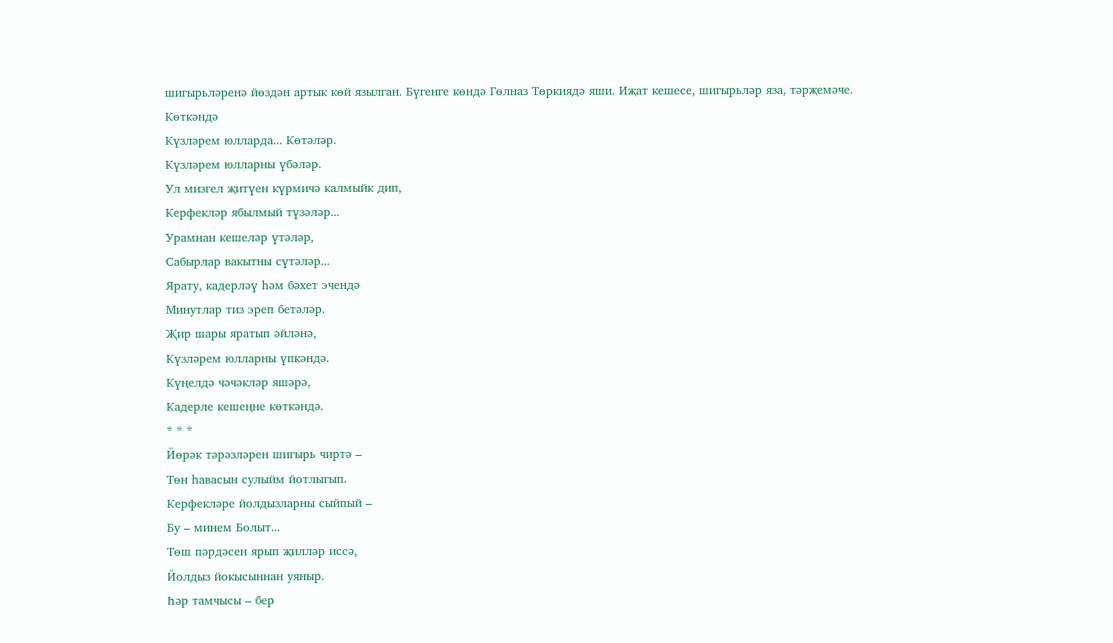шигырьләренә йөздән артык көй язылган. Бүгенге көндә Гөлназ Төркиядә яши. Иҗат кешесе, шигырьләр яза, тәрҗемәче.
Көткәндә
Күзләрем юлларда... Көтәләр.
Күзләрем юлларны үбәләр.
Ул мизгел җитүен күрмичә калмыйк дип,
Керфекләр ябылмый түзәләр...
Урамнан кешеләр үтәләр,
Сабырлар вакытны сүтәләр...
Ярату, кадерләү һәм бәхет эчендә
Минутлар тиз эреп бетәләр.
Җир шары яратып әйләнә,
Күзләрем юлларны үпкәндә.
Күңелдә чәчәкләр яшәрә,
Кадерле кешеңне көткәндә.
* * *
Йөрәк тәрәзләрен шигырь чиртә –
Төн һавасын сулыйм йотлыгып.
Керфекләре йолдызларны сыйпый –
Бу – минем Болыт...
Төш пәрдәсен ярып җилләр иссә,
Йолдыз йокысыннан уяныр.
Һәр тамчысы – бер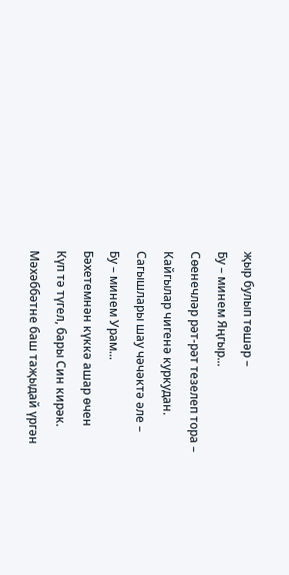җыр булып төшәр –
Бу – минем Яңгыр...
Сөенечләр рәт-рәт тезелеп тора –
Кайгылар чигенә куркудан.
Сагышлары шау чәчәктә әле –
Бу – минем Урам...
Бәхетемнән күккә ашар өчен
Күп тә түгел, бары Син кирәк.
Мәхәббәтне баш таҗыдай үргән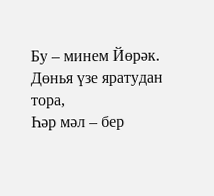Бу – минем Йөрәк.
Дөнья үзе яратудан тора,
Һәр мәл – бер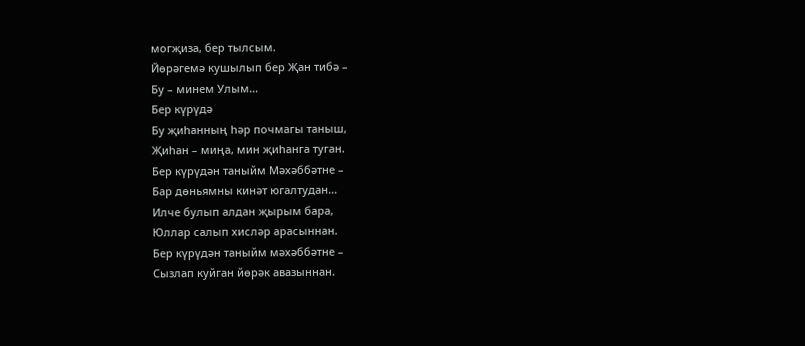могҗиза, бер тылсым.
Йөрәгемә кушылып бер Җан тибә –
Бу – минем Улым…
Бер күрүдә
Бу җиһанның һәр почмагы таныш,
Җиһан – миңа, мин җиһанга туган.
Бер күрүдән таныйм Мәхәббәтне –
Бар дөньямны кинәт югалтудан...
Илче булып алдан җырым бара,
Юллар салып хисләр арасыннан.
Бер күрүдән таныйм мәхәббәтне –
Сызлап куйган йөрәк авазыннан.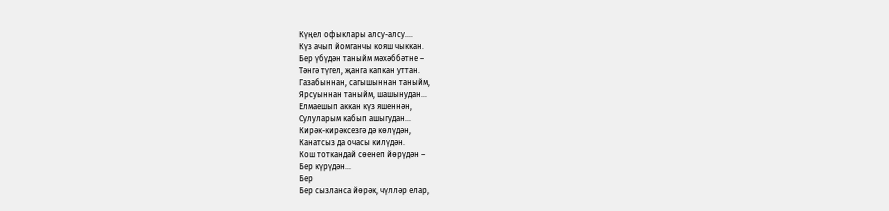Күңел офыклары алсу-алсу....
Күз ачып йомганчы кояш чыккан.
Бер үбүдән таныйм мәхәббәтне –
Тәнгә түгел, җанга капкан уттан.
Газабыннан, сагышыннан таныйм,
Ярсуыннан таныйм, шашынудан...
Елмаешып аккан күз яшеннән,
Сулуларым кабып ашыгудан...
Кирәк-кирәксезгә дә көлүдән,
Канатсыз да очасы килүдән.
Кош тоткандай сөенеп йөрүдән –
Бер күрүдән…
Бер
Бер сызланса йөрәк, чүлләр елар,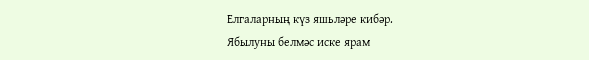Елгаларның күз яшьләре кибәр.
Ябылуны белмәс иске ярам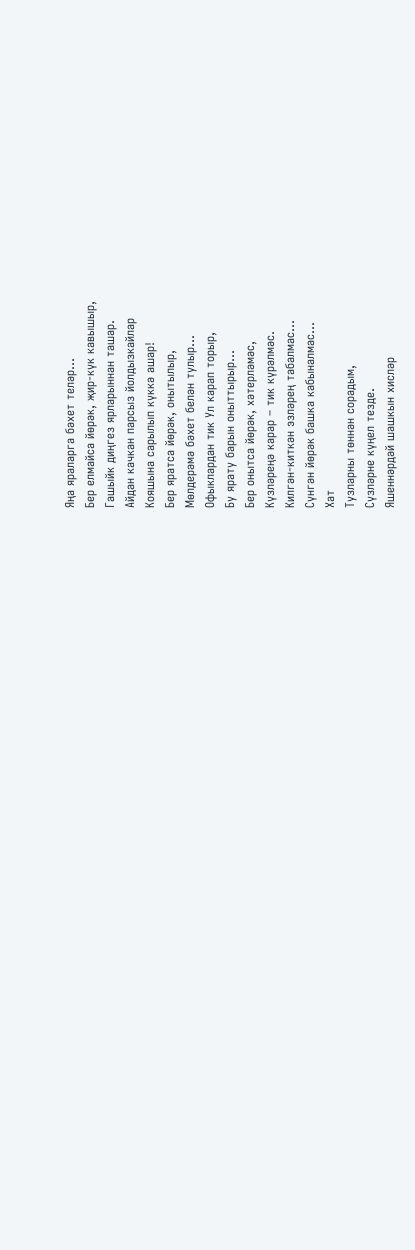Яңа яраларга бәхет теләр...
Бер елмайса йөрәк, җир-күк кавышыр,
Гашыйк диңгез ярларыннан ташар.
Айдан качкан парсыз йолдызкайлар
Кояшына сарылып күккә ашар!
Бер яратса йөрәк, онытылыр,
Мөлдерәмә бәхет белән тулыр...
Офыклардан тик Ул карап торыр,
Бу ярату барын оныттырыр...
Бер онытса йөрәк, хәтерләмәс,
Күзләреңә карар – тик күрәлмәс.
Килгән-киткән эзләрең табалмас...
Сүнгән йөрәк башка кабыналмас…
Хат
Тузларны төннән сорадым,
Сүзләрне күңел тезде.
Яшеннәрдәй шашкын хисләр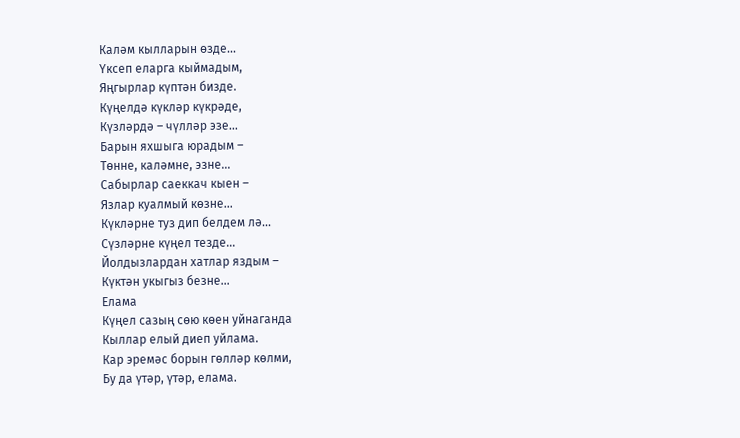Каләм кылларын өзде...
Үксеп еларга кыймадым,
Яңгырлар күптән бизде.
Күңелдә күкләр күкрәде,
Күзләрдә – чүлләр эзе...
Барын яхшыга юрадым –
Төнне, каләмне, эзне...
Сабырлар саеккач кыен –
Язлар куалмый көзне...
Күкләрне туз дип белдем лә...
Сүзләрне күңел тезде...
Йолдызлардан хатлар яздым –
Күктән укыгыз безне...
Елама
Күңел сазың сөю көен уйнаганда
Кыллар елый диеп уйлама.
Кар эремәс борын гөлләр көлми,
Бу да үтәр, үтәр, елама.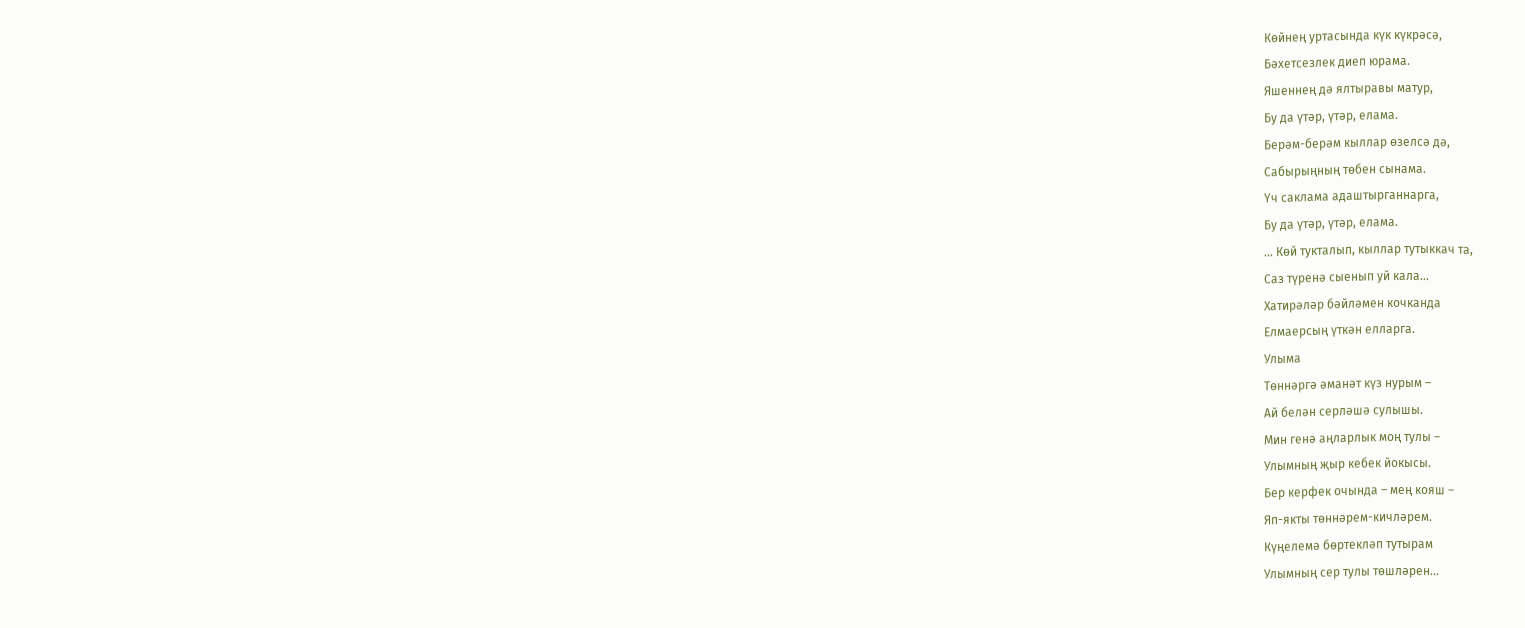Көйнең уртасында күк күкрәсә,
Бәхетсезлек диеп юрама.
Яшеннең дә ялтыравы матур,
Бу да үтәр, үтәр, елама.
Берәм-берәм кыллар өзелсә дә,
Сабырыңның төбен сынама.
Үч саклама адаштырганнарга,
Бу да үтәр, үтәр, елама.
... Көй тукталып, кыллар тутыккач та,
Саз түренә сыенып уй кала...
Хатирәләр бәйләмен кочканда
Елмаерсың үткән елларга.
Улыма
Төннәргә әманәт күз нурым –
Ай белән серләшә сулышы.
Мин генә аңларлык моң тулы –
Улымның җыр кебек йокысы.
Бер керфек очында – мең кояш –
Яп-якты төннәрем-кичләрем.
Күңелемә бөртекләп тутырам
Улымның сер тулы төшләрен...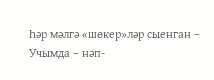Һәр мәлгә «шөкер»ләр сыенган –
Учымда – нәп-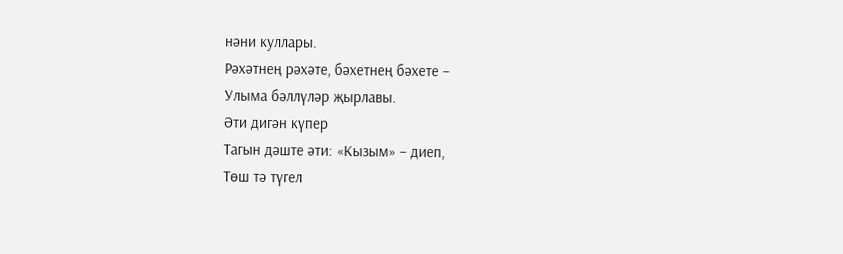нәни куллары.
Рәхәтнең рәхәте, бәхетнең бәхете –
Улыма бәллүләр җырлавы.
Әти дигән күпер
Тагын дәште әти: «Кызым» – диеп,
Төш тә түгел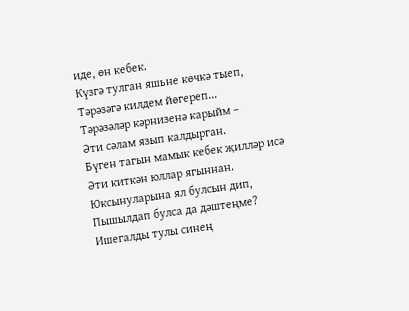иде, өн кебек.
Күзгә тулган яшьне көчкә тыеп,
Тәрәзәгә килдем йөгереп...
Тәрәзәләр кәрнизенә карыйм –
Әти сәлам язып калдырган.
Бүген тагын мамык кебек җилләр исә
Әти киткән юллар ягыннан.
Юксынуларына ял булсын дип,
Пышылдап булса да дәштеңме?
Ишегалды тулы синең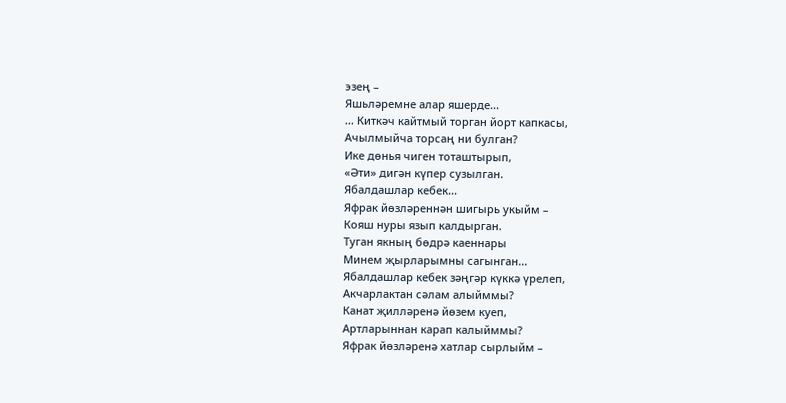эзең –
Яшьләремне алар яшерде...
... Киткәч кайтмый торган йорт капкасы,
Ачылмыйча торсаң ни булган?
Ике дөнья чиген тоташтырып,
«Әти» дигән күпер сузылган.
Ябалдашлар кебек...
Яфрак йөзләреннән шигырь укыйм –
Кояш нуры язып калдырган.
Туган якның бөдрә каеннары
Минем җырларымны сагынган...
Ябалдашлар кебек зәңгәр күккә үрелеп,
Акчарлактан сәлам алыйммы?
Канат җилләренә йөзем куеп,
Артларыннан карап калыйммы?
Яфрак йөзләренә хатлар сырлыйм –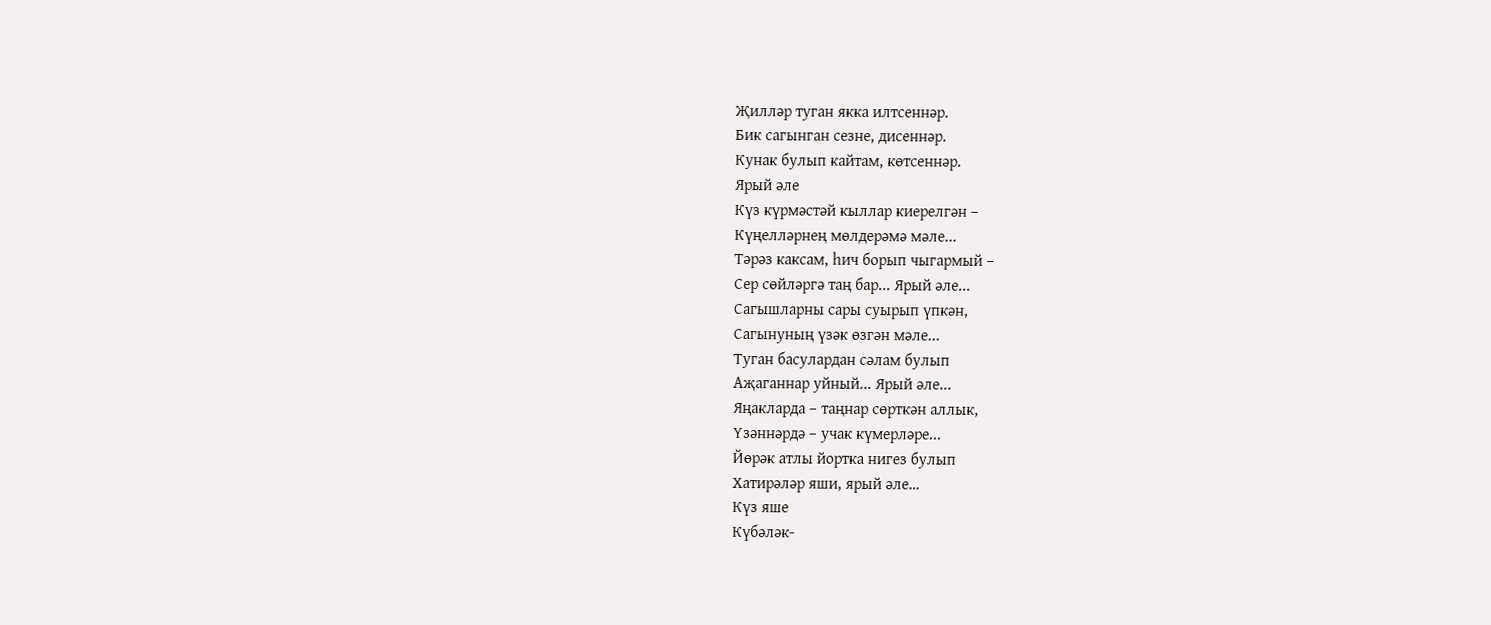Җилләр туган якка илтсеннәр.
Бик сагынган сезне, дисеннәр.
Кунак булып кайтам, көтсеннәр.
Ярый әле
Күз күрмәстәй кыллар киерелгән –
Күңелләрнең мөлдерәмә мәле...
Тәрәз каксам, һич борып чыгармый –
Сер сөйләргә таң бар... Ярый әле...
Сагышларны сары суырып үпкән,
Сагынуның үзәк өзгән мәле...
Туган басулардан сәлам булып
Аҗаганнар уйный... Ярый әле...
Яңакларда – таңнар сөрткән аллык,
Үзәннәрдә – учак күмерләре...
Йөрәк атлы йортка нигез булып
Хатирәләр яши, ярый әле…
Күз яше
Күбәләк-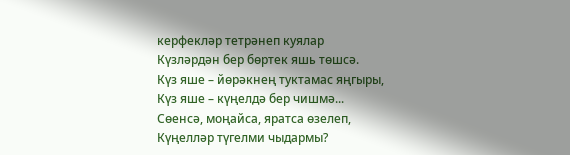керфекләр тетрәнеп куялар
Күзләрдән бер бөртек яшь төшсә.
Күз яше – йөрәкнең туктамас яңгыры,
Күз яше – күңелдә бер чишмә...
Сөенсә, моңайса, яратса өзелеп,
Күңелләр түгелми чыдармы?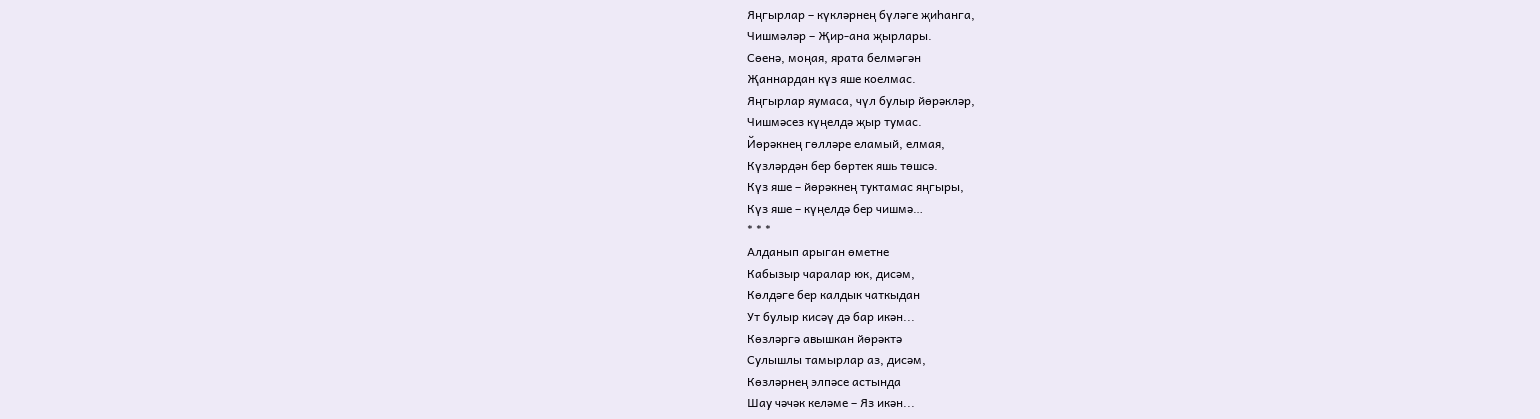Яңгырлар – күкләрнең бүләге җиһанга,
Чишмәләр – Җир-ана җырлары.
Сөенә, моңая, ярата белмәгән
Җаннардан күз яше коелмас.
Яңгырлар яумаса, чүл булыр йөрәкләр,
Чишмәсез күңелдә җыр тумас.
Йөрәкнең гөлләре еламый, елмая,
Күзләрдән бер бөртек яшь төшсә.
Күз яше – йөрәкнең туктамас яңгыры,
Күз яше – күңелдә бер чишмә…
* * *
Алданып арыган өметне
Кабызыр чаралар юк, дисәм,
Көлдәге бер калдык чаткыдан
Ут булыр кисәү дә бар икән...
Көзләргә авышкан йөрәктә
Сулышлы тамырлар аз, дисәм,
Көзләрнең элпәсе астында
Шау чәчәк келәме – Яз икән...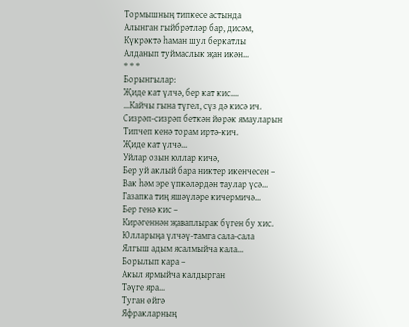Тормышның типкесе астында
Алынган гыйбрәтләр бар, дисәм,
Күкрәктә һаман шул беркатлы
Алданып туймаслык җан икән…
* * *
Борынгылар:
Җиде кат үлчә, бер кат кис....
…Кайчы гына түгел, сүз дә кисә ич.
Сизрәп-сизрәп беткән йөрәк ямауларын
Типчеп кенә торам иртә-кич.
Җиде кат үлчә...
Уйлар озын юллар кичә,
Бер уй аклый бара никтер икенчесен –
Вак һәм эре үпкәләрдән таулар үсә...
Газапка тиң яшәүләре кичермичә...
Бер генә кис –
Кирәгеннән җаваплырак бүген бу хис.
Юлларыңа үлчәү-тамга сала-сала
Ялгыш адым ясалмыйча кала...
Борылып кара –
Акыл ярмыйча калдырган
Тәүге яра…
Туган өйгә
Яфракларның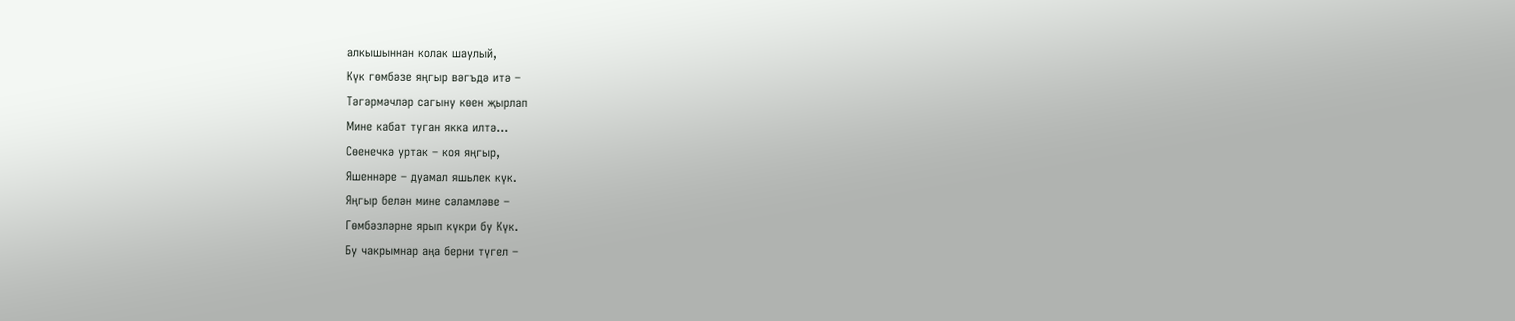алкышыннан колак шаулый,
Күк гөмбәзе яңгыр вәгъдә итә –
Тәгәрмәчләр сагыну көен җырлап
Мине кабат туган якка илтә...
Сөенечкә уртак – коя яңгыр,
Яшеннәре – дуамал яшьлек күк.
Яңгыр белән мине сәламләве –
Гөмбәзләрне ярып күкри бу Күк.
Бу чакрымнар аңа берни түгел –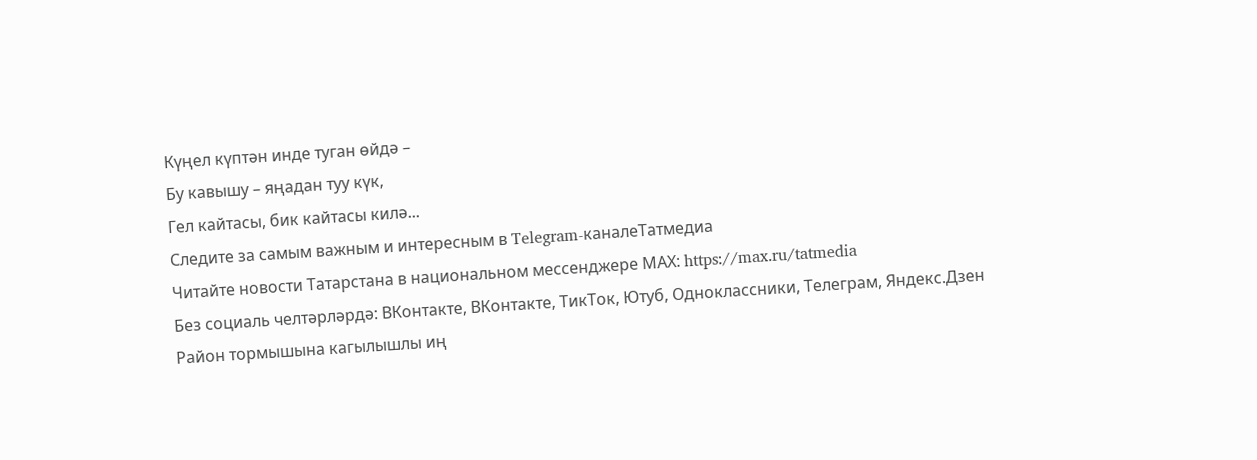Күңел күптән инде туган өйдә –
Бу кавышу – яңадан туу күк,
Гел кайтасы, бик кайтасы килә...
Следите за самым важным и интересным в Telegram-каналеТатмедиа
Читайте новости Татарстана в национальном мессенджере MАХ: https://max.ru/tatmedia
Без социаль челтәрләрдә: ВКонтакте, ВКонтакте, ТикТок, Ютуб, Одноклассники, Телеграм, Яндекс.Дзен
Район тормышына кагылышлы иң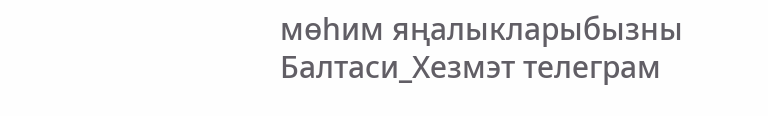мөһим яңалыкларыбызны Балтаси_Хезмэт телеграм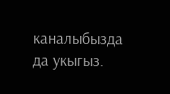каналыбызда да укыгыз.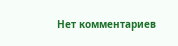Нет комментариев